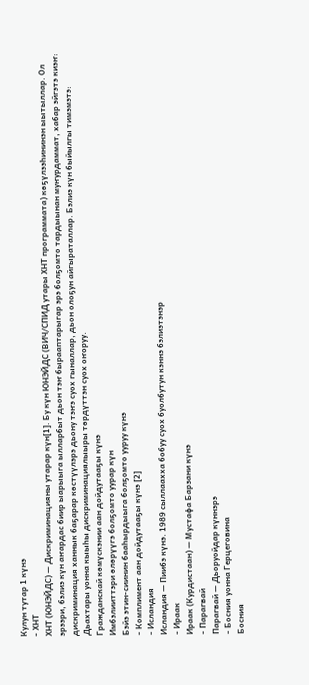Кулун тутар 1 күнэ
- ХНТ
ХНТ (ЮНЭЙДС) — Дискриминацияны утарар күн[1]. Бу күн ЮНЭЙДС (ВИЧ/СПИД утары ХНТ программата) көҕүлээһининэн ыытыллар. Ол эрээри, бэлиэ күн аҥардас биир ыарыыга ылларбыт дьон тэҥ бырааптарыгар эрэ болҕомто тардыынан муҥурдаммат, хабар эйгэтэ киэҥ: дискриминация ханнык баҕарар көстүүлэрэ дьону тэҥэ суох гыналлар, дьон олоҕун айгыраталлар. Бэлиэ күн быйылгы тимэмэтэ: Дьахтары уонна кыыһы дискриминациялыыры төрдүттэн суох оҥоруу.
Гражданскай көмүскэнии аан дойдутааҕы күнэ
Имбэлииттэри өлөрүүгэ болҕомто уурар күн
Бэйэ этин-сиинин бааһырдыыга болҕомто ууруу күнэ
- Комплимент аан дойдутааҕы күнэ [2]
- Исландия
Исландия — Пиибэ күнэ. 1989 сыллаахха бобуу суох буолбутун кэннэ бэлиэтэнэр
- Ираак
Ираак (Курдистаан) — Мустафа Барзани күнэ
- Парагвай
Парагвай — Дьоруойдар күннэрэ
- Босния уонна Герцеговина
Босния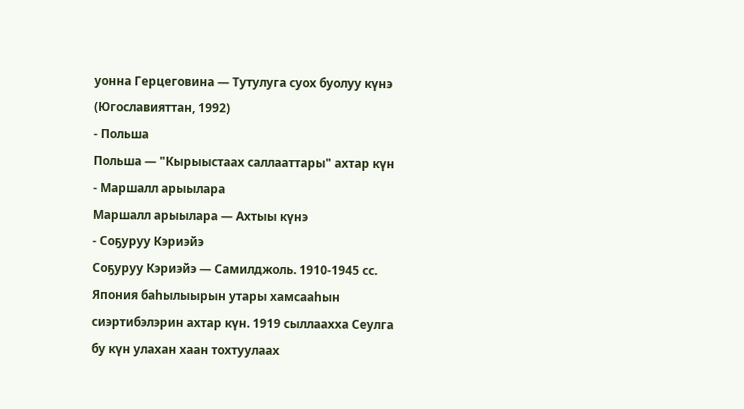уонна Герцеговина — Тутулуга суох буолуу күнэ (Югославияттан, 1992)
- Польша
Польша — "Кырыыстаах саллааттары" ахтар күн
- Маршалл арыылара
Маршалл арыылара — Ахтыы күнэ
- Соҕуруу Кэриэйэ
Соҕуруу Кэриэйэ — Самилджоль. 1910-1945 сс. Япония баһылыырын утары хамсааһын сиэртибэлэрин ахтар күн. 1919 сыллаахха Сеулга бу күн улахан хаан тохтуулаах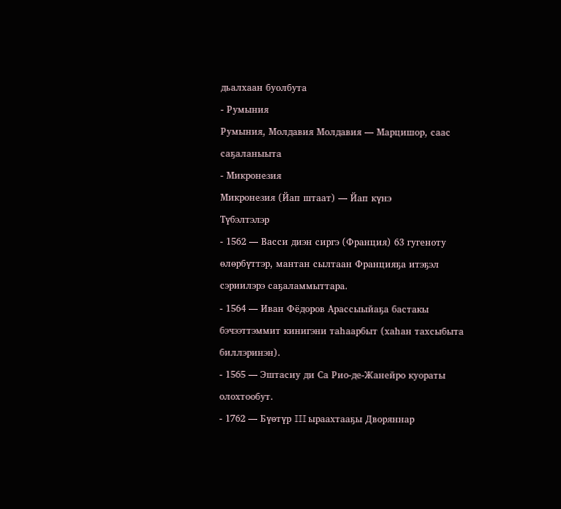дьалхаан буолбута
- Румыния
Румыния, Молдавия Молдавия — Марцишор, саас саҕаланыыта
- Микронезия
Микронезия (Йап штаат) — Йап күнэ
Түбэлтэлэр
- 1562 — Васси диэн сиргэ (Франция) 63 гугеноту өлөрбүттэр, мантан сылтаан Францияҕа итэҕэл сэриилэрэ саҕаламмыттара.
- 1564 — Иван Фёдоров Арассыыйаҕа бастакы бэчээттэммит кинигэни таһаарбыт (хаһан тахсыбыта биллэринэн).
- 1565 — Эштасиу ди Са Рио-де-Жанейро куораты олохтообут.
- 1762 — Бүөтүр III ыраахтааҕы Дворяннар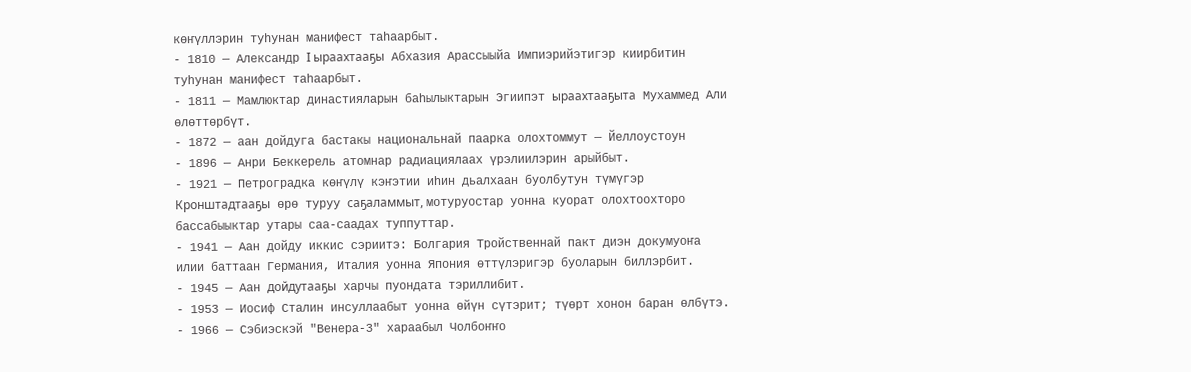көҥүллэрин туһунан манифест таһаарбыт.
- 1810 — Александр I ыраахтааҕы Абхазия Арассыыйа Импиэрийэтигэр киирбитин туһунан манифест таһаарбыт.
- 1811 — Мамлюктар династияларын баһылыктарын Эгиипэт ыраахтааҕыта Мухаммед Али өлөттөрбүт.
- 1872 — аан дойдуга бастакы национальнай паарка олохтоммут — Йеллоустоун
- 1896 — Анри Беккерель атомнар радиациялаах үрэлиилэрин арыйбыт.
- 1921 — Петроградка көҥүлү кэҥэтии иһин дьалхаан буолбутун түмүгэр Кронштадтааҕы өрө туруу саҕаламмыт, мотуруостар уонна куорат олохтоохторо бассабыыктар утары саа-саадах туппуттар.
- 1941 — Аан дойду иккис сэриитэ: Болгария Тройственнай пакт диэн докумуоҥа илии баттаан Германия, Италия уонна Япония өттүлэригэр буоларын биллэрбит.
- 1945 — Аан дойдутааҕы харчы пуондата тэриллибит.
- 1953 — Иосиф Сталин инсуллаабыт уонна өйүн сүтэрит; түөрт хонон баран өлбүтэ.
- 1966 — Сэбиэскэй "Венера-3" хараабыл Чолбоҥҥо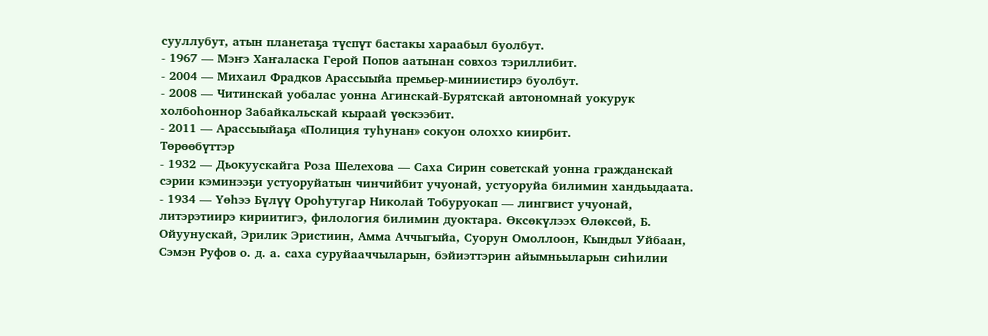сууллубут, атын планетаҕа түспүт бастакы хараабыл буолбут.
- 1967 — Мэҥэ Хаҥаласка Герой Попов аатынан совхоз тэриллибит.
- 2004 — Михаил Фрадков Арассыыйа премьер-миниистирэ буолбут.
- 2008 — Читинскай уобалас уонна Агинскай-Бурятскай автономнай уокурук холбоһоннор Забайкальскай кыраай үөскээбит.
- 2011 — Арассыыйаҕа «Полиция туһунан» сокуон олоххо киирбит.
Төрөөбүттэр
- 1932 — Дьокуускайга Роза Шелехова — Саха Сирин советскай уонна гражданскай сэрии кэминээҕи устуоруйатын чинчийбит учуонай, устуоруйа билимин хандьыдаата.
- 1934 — Үөһээ Бүлүү Ороһутугар Николай Тобуруокап — лингвист учуонай, литэрэтиирэ кириитигэ, филология билимин дуоктара. Өксөкүлээх Өлөксөй, Б. Ойуунускай, Эрилик Эристиин, Амма Аччыгыйа, Суорун Омоллоон, Кындыл Уйбаан, Сэмэн Руфов о. д. а. саха суруйааччыларын, бэйиэттэрин айымньыларын сиһилии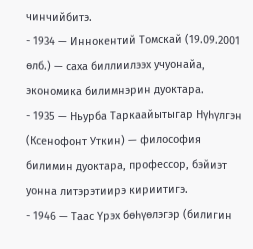чинчийбитэ.
- 1934 — Иннокентий Томскай (19.09.2001 өлб.) — саха биллиилээх учуонайа, экономика билимнэрин дуоктара.
- 1935 — Ньурба Таркаайытыгар Нүһүлгэн (Ксенофонт Уткин) — философия билимин дуоктара, профессор, бэйиэт уонна литэрэтиирэ кириитигэ.
- 1946 — Таас Үрэх бөһүөлэгэр (билигин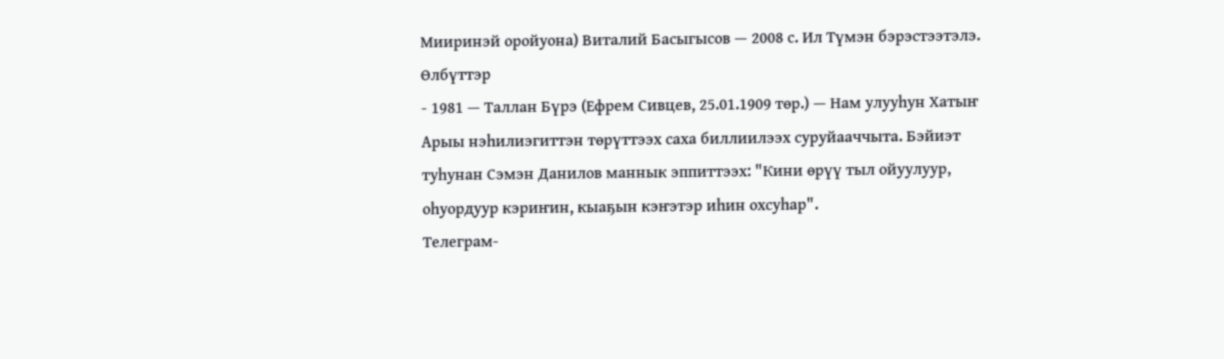Мииринэй оройуона) Виталий Басыгысов — 2008 с. Ил Түмэн бэрэстээтэлэ.
Өлбүттэр
- 1981 — Таллан Бүрэ (Ефрем Сивцев, 25.01.1909 төр.) — Нам улууһун Хатыҥ Арыы нэһилиэгиттэн төрүттээх саха биллиилээх суруйааччыта. Бэйиэт туһунан Сэмэн Данилов маннык эппиттээх: "Кини өрүү тыл ойуулуур, оһуордуур кэриҥин, кыаҕын кэҥэтэр иһин охсуһар".
Телеграм-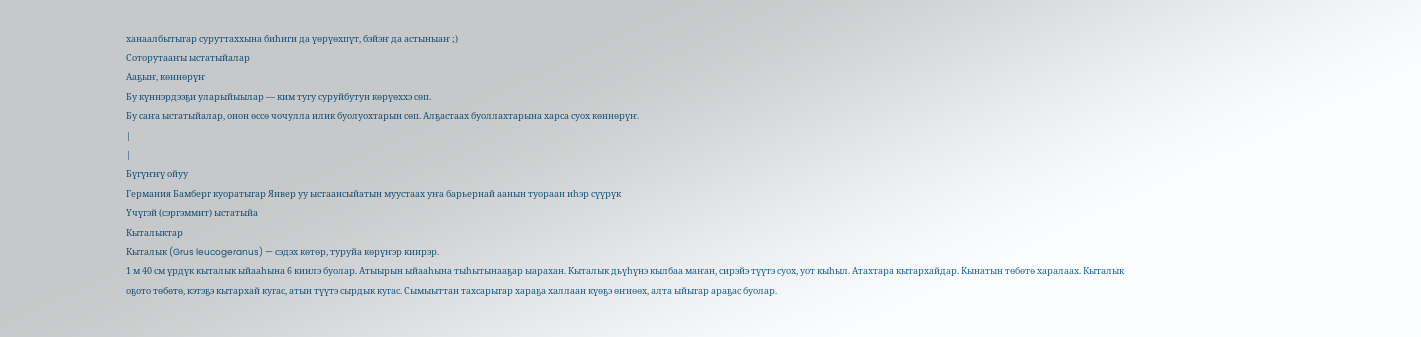ханаалбытыгар суруттаххына биһиги да үөрүөхпүт, бэйэҥ да астыныаҥ ;)
Соторутааҥы ыстатыйалар
Ааҕыҥ, көннөрүҥ
Бу күннэрдээҕи уларыйыылар — ким тугу суруйбутун көрүөххэ сөп.
Бу саҥа ыстатыйалар, онон өссө чочулла илик буолуохтарын сөп. Алҕастаах буоллахтарына харса суох көннөрүҥ.
|
|
Бүгүҥҥү ойуу
Германия Бамберг куоратыгар Янвер уу ыстаансыйатын муустаах уҥа барьернай аанын туораан иһэр сүүрүк
Үчүгэй (сэргэммит) ыстатыйа
Кыталыктар
Кыталык (Grus leucogeranus) — сэдэх көтөр, туруйа көрүҥэр киирэр.
1 м 40 см үрдүк кыталык ыйааһына 6 киилэ буолар. Атыырын ыйааһына тыһытынааҕар ыарахан. Кыталык дьүһүнэ кылбаа маҥан, сирэйэ түүтэ суох, уот кыһыл. Атахтара кытархайдар. Кынатын төбөтө харалаах. Кыталык оҕото төбөтө, кэтэҕэ кытархай кугас, атын түүтэ сырдык кугас. Сымыыттан тахсарыгар хараҕа халлаан күөҕэ өҥнөөх, алта ыйыгар араҕас буолар.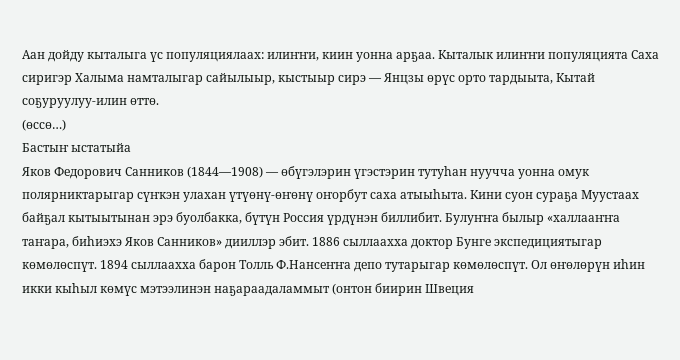Аан дойду кыталыга үс популяциялаах: илиҥҥи, киин уонна арҕаа. Кыталык илиҥҥи популяцията Саха сиригэр Халыма намталыгар сайылыыр, кыстыыр сирэ — Янцзы өрүс орто тардыыта, Кытай соҕуруулуу-илин өттө.
(өссө…)
Бастыҥ ыстатыйа
Яков Федорович Санников (1844—1908) — өбүгэлэрин үгэстэрин тутуһан нуучча уонна омук полярниктарыгар сүҥкэн улахан үтүөнү-өҥөнү оҥорбут саха атыыһыта. Кини суон сураҕа Муустаах байҕал кытыытынан эрэ буолбакка, бүтүн Россия үрдүнэн биллибит. Булуҥҥа былыр «халлааҥҥа таҥара, биһиэхэ Яков Санников» дииллэр эбит. 1886 сыллаахха доктор Бунге экспедициятыгар көмөлөспүт. 1894 сыллаахха барон Толль Ф.Нансеҥҥа депо тутарыгар көмөлөспүт. Ол өҥөлөрүн иһин икки кыһыл көмүс мэтээлинэн наҕараадаламмыт (онтон биирин Швеция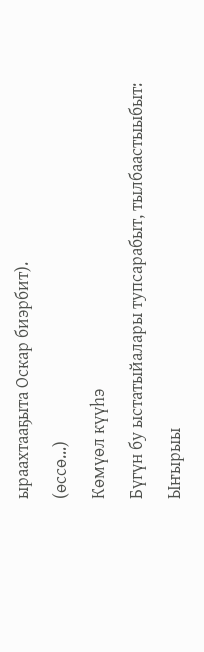ыраахтааҕыта Оскар биэрбит).
(өссө…)
Көмүөл күүһэ
Бүгүн бу ыстатыйалары тупсарабыт, тылбаастыыбыт:
Ыҥырыы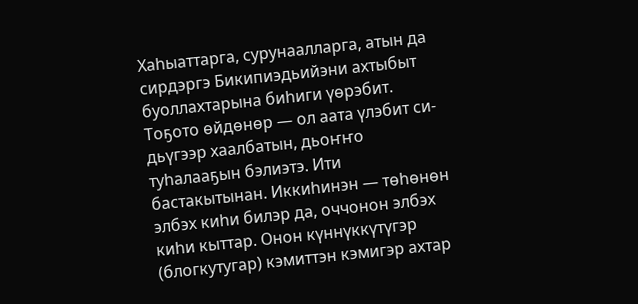Хаһыаттарга, сурунаалларга, атын да сирдэргэ Бикипиэдьийэни ахтыбыт буоллахтарына биһиги үөрэбит. Тоҕото өйдөнөр — ол аата үлэбит си-дьүгээр хаалбатын, дьоҥҥо туһалааҕын бэлиэтэ. Ити бастакытынан. Иккиһинэн — төһөнөн элбэх киһи билэр да, оччонон элбэх киһи кыттар. Онон күннүккүтүгэр (блогкутугар) кэмиттэн кэмигэр ахтар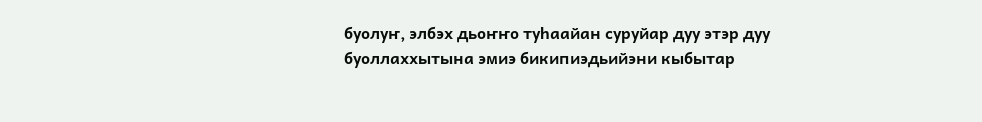буолуҥ, элбэх дьоҥҥо туһаайан суруйар дуу этэр дуу буоллаххытына эмиэ бикипиэдьийэни кыбытар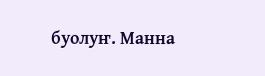буолуҥ. Манна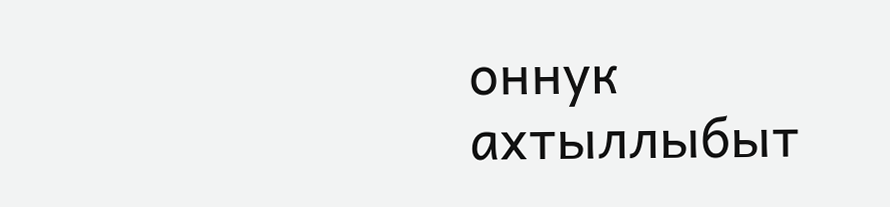оннук ахтыллыбыт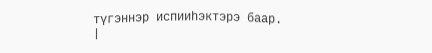түгэннэр испииһэктэрэ баар.
|